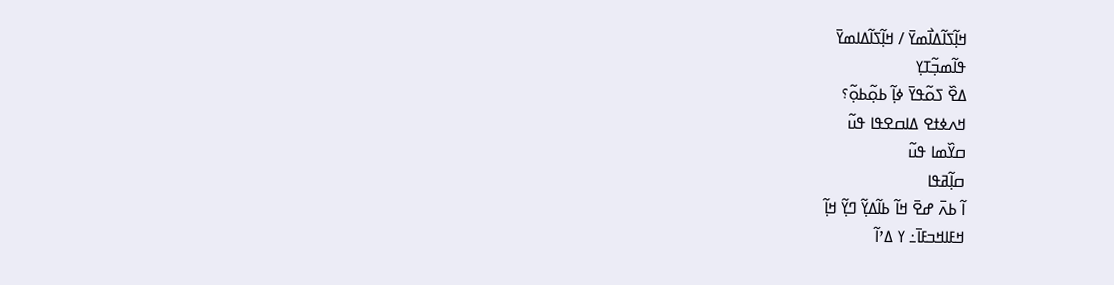ߞߊ߲߬ߖߊ߬ߡߊ߯ߘߌ߫ / ߞߊ߲߬ߖߊ߬ߡߊߘߌ߫
ߟߊ߬ߘߏ߲߬ߠߌ߲
ߡߐ߰ ߖߋ߬ߟߌ߫ ߦߊ߲߬ ߕߋ߲߬ߕߋ߲߬؟
ߞߍߦߙߐ ߡߊߛߐߟߊ ߟߎ߬
ߛߌ߰ߘߊ ߟߎ߬
ߛߊ߲߬ߥߟߊ
ߊ߬ ߕߍ߫ ߝߐ߫ ߞߊ߬ ߕߊ߬ߡߌ߲߬ ߣߌ߲߬ ߞߊ߲߬
ߞߓߊߞߏߓߊ߫߸ ߌ ߡߴߊ߬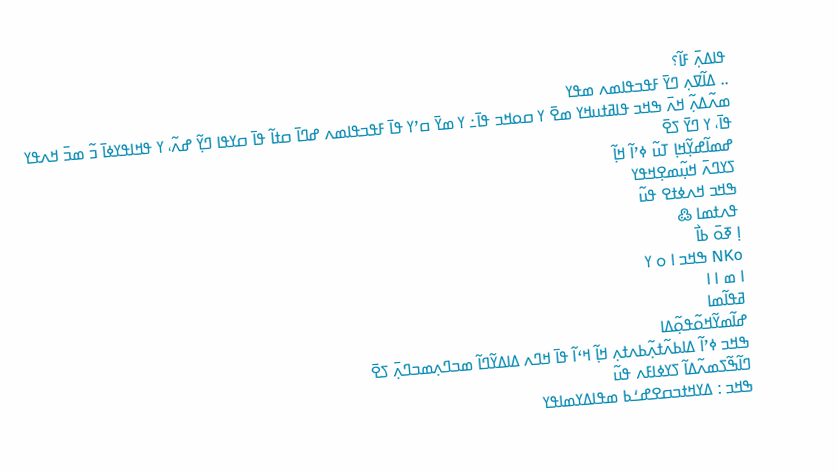ߟߊߡߍ߲߫ ߓߊ߬؟
.. ߡߊ߬ߜߍ߲ ߣߌ߫ ߓߟߏߟߊߘߍ ߘߟߌ
ߘߍ߬ߡߍ߲߬ ߞߍ߫ ߒߞߏ ߟߊߥߙߎߞߌ ߘߐ߫ ߌ ߛߋߞߏ ߟߊ߫߸ ߌ ߘߌ߫ ߛߴߌ ߟߊ߫ ߓߟߏߟߊߘߍ ߝߣߊ߫ ߛߙߊ߬ ߟߊ߫ ߛߌߟߊ ߣߌ߲߬ ߝߍ߬، ߌ ߟߞߊߟߌߦߊ߫ ߏ߬ ߘߏ߫ ߞߍߟߌ ߟߊ߫، ߌ ߣߌ߫ ߖߐ߫
ߝߘߊ߬ߝߌ߲߬ߞߊ߲ ߠߎ߬ ߦߴߊ߬ ߞߊ߲߬
ߖߌߣߍ߫ ߞߎ߲߬ߘߐ߲ߞߟߌ
ߒߞߏ ߞߍߦߙߐ ߟߎ߬
ߟߍߙߘߊ ߷
ߊ߲ ߧߋ߫ ߕߊ߯
NKo ߒߞߏ ߊ ߋ ߌ
ߊ ߘ ߊ ߊ
ߥߟߊ߬ߘߊ
ߝߊ߬ߘߌ߬ߞߋ߬ߟߋ߲߬ߡߊ
ߒߞߏ ߦߴߊ߬ ߡߊߕߍ߬ߙߍ߲߬ߕߍߙߍ߲ ߞߊ߲߬ ߞߵߊ߬ ߟߊ߫ ߞߣߍ ߡߊߡߌ߬ߣߊ߬ ߘߏߣߍ߲ߘߏߣߍ߲߫ ߖߐ߫
ߣߊ߬ߒ߬ߖߘߍ߬ߡߊ߬ ߖߌߦߊߓߍ ߟߎ߬
ߒߞߏ : ߡߌߞߙߏߛߐߝߑߕ ߘߟߊߡߌߘߊߟߌ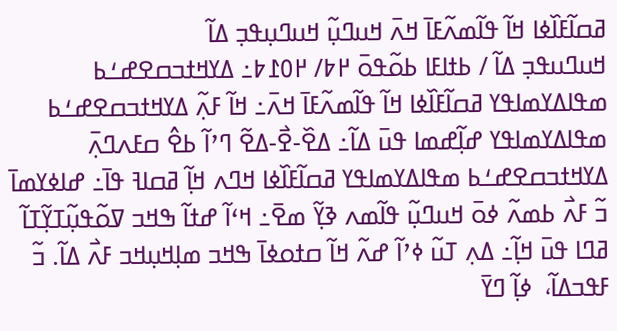ߥߛߊ߬ߓߊ߰ߦߊ ߞߊ߬ ߟߊ߬ߘߍ߬ߓߊ߫ ߞߍ߫ ߞߎߣߎ߲߬ ߞߎߣߎ߲ߟߏ߲ ߡߊ߬
ߞߎߣߎߟߏ߲ ߡߊ߬ / ߕߙߊߓߊ ߕߋ߬ߟߋ߫ ߂߈/ ߂߀߁߈߸ ߡߌߞߙߏߛߐߝߑߕ ߘߟߊߡߌߘߊߟߌ ߥߛߊ߬ߓߊ߰ߦߊ ߞߊ߬ ߟߊ߬ߘߍ߬ߓߊ߫ ߞߍ߫߸ ߞߊ߬ ߓߍ߲߬ ߡߌߞߙߏߛߐߝߑߕ ߘߟߊߡߌߘߊߟߌ ߝߊ߲߬ߝߘߊ ߟߎ߫ ߡߊ߬߸ ߡߐ߰-ߐ߯-ߡߐ߬ ߣߴߊ߬ ߕߐ߮ ߛߓߍߣߍ߲߫ ߡߌߞߙߏߛߐߝߑߕ ߘߟߊߡߌߘߊߟߌ ߥߛߊ߬ߓߊ߰ߦߊ ߞߣߍ ߞߊ߲߬ ߥߛߊߔ ߟߊ߫߸ ߝߊߦߌߘߊ߫ ߏ߬ ߓߍ߯ ߕߘߍ߬ ߦߋ߫ ߞߎߣߎ߲߬ ߟߊ߬ߘߍ ߢߌ߲߬ ߘߐ߫߸ ߞߵߊ߬ ߝߙߊ߬ ߒߞߏ ߜߋ߬ߟߎ߲߬ߠߌ߲߬ߠߊ߬ ߥߣߊ ߟߎ߫ ߞߊ߲߬߸ ߡߍ߲ ߠߎ߬ ߦߴߊ߬ ߝߍ߬ ߞߊ߬ ߛߙߋߦߊ߫ ߒߞߏ ߘߊ߲ߞߎ߲ߞߏ ߓߍ߯ ߡߊ߬. ߏ߬ ߓߟߏߡߊ߬،  ߦߊ߲߬ ߣߌ߫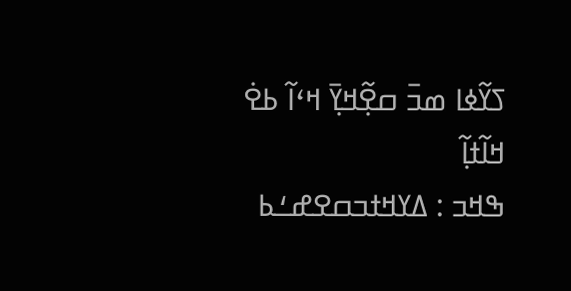ߖߌ߬ߦߊ ߘߏ߫ ߛߐ߲߬ߞߌ߲߫ ߞߵߊ߬ ߕߐ߭ ߞߊ߬ߙߊ߲߬
ߒߞߏ : ߡߌߞߙߏߛߐߝߑߕ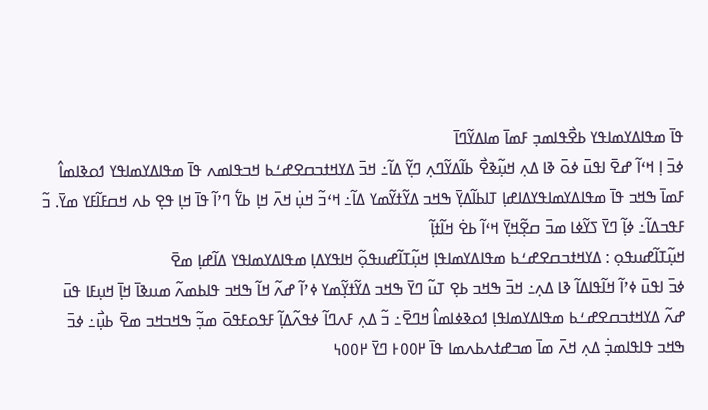ߟߊ߫ ߘߟߊߡߌߘߊߟߌ ߕߐ߯ߟߊߘߏ߲ ߓߘߊ߫ ߘߊߡߌ߬ߣߊ߫
ߦߏ߫ ߊ߲ ߞߵߊ߬ ߝߐ߫ ߊߟߎ߫ ߦߋ߫ ߢߊ ߡߍ߲ ߞߎ߲߬ߢߐ߯ ߕߊ߬ߡߌ߬ߣߍ߲ ߣߌ߲߬ ߡߊ߬߸ ߞߏ߫ ߡߌߞߙߏߛߐߝߑߕ ߞߏߟߊߘߍ ߟߊ߫ ߘߟߊߡߌߘߊߟߌ ߗߋߢߊߘߊ߮ ߓߘߊ߫ ߒߞߏ ߟߊ߫ ߘߟߊߡߌߘߊߟߌߡߊߝߊ߲ ߠߊߕߊ߬ߡߌ߲߫ ߒߞߏ ߡߌ߬ߙߌ߬ߘߌ ߡߊ߬߸ ߞߵߏ߬ ߞߎ߲߭ ߞߍ߫ ߞߊ߲ ߕߌ߱ ߣߴߊ߬ ߟߊ߫ ߞߊ߲ ߟߐ߲ ߕߍ ߞߛߓߊ߬ߓߌ ߘߌ߫. ߏ߬ ߓߟߏߡߊ߬߸ ߦߊ߲߬ ߣߌ߫ ߖߌ߬ߦߊ ߘߏ߫ ߛߐ߲߬ߞߌ߲߫ ߞߵߊ߬ ߕߐ߭ ߞߊ߬ߙߊ߲߬
ߞߎ߲߬ߠߊ߬ߝߎߟߋ߲ : ߡߌߞߙߏߛߐߝߑߕ ߘߟߊߡߌߘߊߟߊ߲ ߞߎ߲߬ߠߊ߬ߝߎߟߋ߲߬ ߞߊߟߌߡߊ߲ ߘߟߊߡߌߘߊߟߌ ߡߊ߬ߝߊ߲ ߘߐ߫
ߦߏ߫ ߊߟߎ߫ ߦߴߊ߬ ߞߊ߬ߟߊߡߊ߬ ߢߊ ߡߍ߲߸ ߞߏ߫ ߒߞߏ ߕߐ߲ ߠߎ߬ ߣߌ߫ ߒߞߏ ߡߌ߬ߙߌ߲߬ߘߌ ߦߴߊ߬ ߝߍ߬ ߞߊ߬ ߒߞߏ ߟߊߕߘߍ߬ ߘߎߢߊ߫ ߞߊ߲߫ ߞߎ߲ߓߊ ߟߎ߫ ߝߍ߬ ߡߌߞߙߏߛߐߝߑߕ ߘߟߊߡߌߘߊߟߊ߲ ߗߋߢߦߊߘߊ߮ ߞߣߐ߫߸ ߏ߬ ߡߍ߲ ߓߍߣߊ߬ ߦߟߍ߬ߡߊ߲߬ ߓߟߋߓߟߋ߫ ߘߏ߲߬ ߒߞߏߞߏ ߘߐ߫ ߕߎ߲߯߸ ߦߏ߫ ߒߞߏ ߟߊߟߊߘߏ߲߭ ߡߍ߲ ߞߍ߫ ߘߊ߫ ߘߏߝߙߍߕߍߘߊ ߟߊ߫ ߂߀߀߅ ߣߌ߫ ߂߀߀߆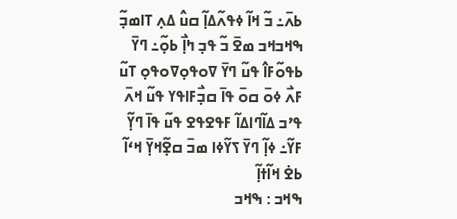ߕߍ߫߸ ߏ߬ ߞߊ߬ ߦߟߍ߬ߡߊ߲߬ ߛߎ߮ ߡߍ߲ ߠߊߘߏ߲߬ ߒߞߏߞߏ ߘߐ߫ ߏ߬ ߟߏ߲ ߤߊ߲߯ ߕߋ߲߬߸ ߣߌ߫ ߕߟߋ߬ߓߊ߮ ߟߎ߬ ߣߌ߫ ߜߋߟߋ߲ߜߋߟߋ߲ ߠߎ߬ ߓߍ߯ ߦߋ߫ ߛߋ߫ ߟߊ߫ ߛߏ߲߯ߓߊߟߌ ߟߎ߬ ߞߍ߫ ߟߴߏ ߡߊ߬ߣߊߡߊ߬ ߓߟߐߟߐ ߟߎ߬ ߟߊ߫ ߣߌ߲߬ ߓߌ߬߸ ߦߊ߲߬ ߣߌ߫ ߖߌ߬ߦߊ ߘߏ߫ ߛߐ߲߬ߞߌ߲߫ ߞߵߊ߬ ߕߐ߭ ߞߊ߬ߙߊ߲߬
ߒߞߏ : ߒߞߏ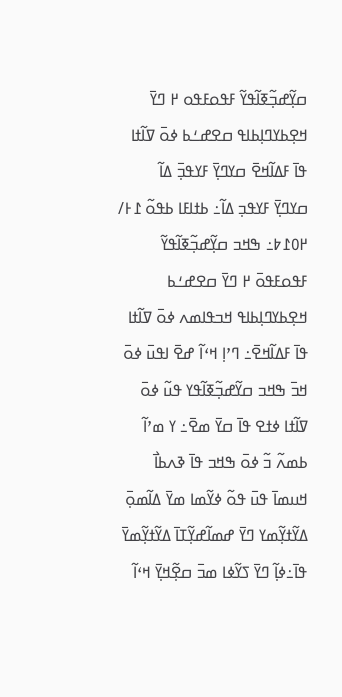ߛߌ߲߬ߝߏ߲߬ߧߊ߬ߟߌ߬ ߓߟߋߓߟߋ ߂ ߣߌ߫ ߞߐ߲ߕߌߣߊ߲ߕߊߟ ߛߐߝߑߕ ߦߋ߫ ߜߊ߬ߙߊ ߟߊ߫ ߓߡߊ߬ߞߐ߫ ߛߌߣߌ߲߫ ߓߌߟߏ߲߫ ߡߊ߬
ߛߌߣߌ߲߫ ߓߌߟߏ߲ ߡߊ߬߸ ߕߙߊߓߊ ߕߟߋ߬ ߁߅/ ߂߀߁߈߸ ߒߞߏ ߛߌ߲߬ߝߏ߲߬ߧߊ߬ߟߌ߬ ߓߟߋߓߟߋ߫ ߂ ߣߌ߫ ߛߐߝߑߕ ߞߐ߲ߕߌߣߊ߲ߕߊߟ ߞߏߟߊߘߍ ߦߋ߫ ߜߊ߬ߙߊ ߟߊ߫ ߓߡߊ߬ߞߐ߫߸ ߣߴߊ߲ ߞߵߊ߬ ߝߐ߫ ߊߟߎ߫ ߦߋ߫ ߞߏ߫ ߒߞߏ ߛߌ߬ߝߏ߲߬ߧߊ߬ߟߌ ߟߎ߬ ߦߋ߫ ߜߊ߬ߙߊ ߦߙߐ ߟߊ߫ ߛߌ߫ ߘߐ߫߸ ߌ ߘߴߊ߬ ߕߘߍ߬ ߏ߬ ߦߋ߫ ߒߞߏ ߟߊ߫ ߢߍߕߊ߯ ߞߎߘߊ߫ ߟߎ߫ ߟߋ߬ ߦߌ߬ߘߊ ߘߌ߫ ߡߊ߬ߘߋ߲߫ ߡߌ߬ߙߌ߲߬ߘߌ ߣߌ߫ ߝߘߊ߬ߝߌ߲߬ߠߊ߫ ߡߌ߬ߙߌ߲߬ߘߌ߫ ߟߊ߫߸ߦߊ߲߬ ߣߌ߫ ߖߌ߬ߦߊ ߘߏ߫ ߛߐ߲߬ߞߌ߲߫ ߞߵߊ߬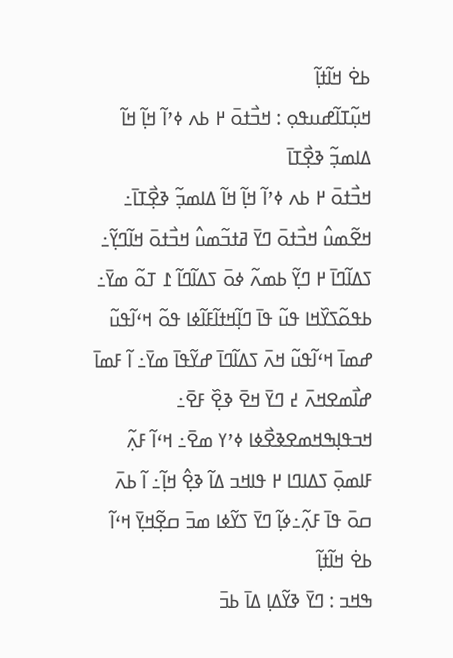ߕߐ߭ ߞߊ߬ߙߊ߲߬
ߞߎ߲߬ߠߊ߬ߝߎߟߋ߲ : ߞߏ߯ߙߋ߫ ߂ ߕߍ ߦߴߊ߬ ߞߊ߲߬ ߞߊ߬ ߡߊߘߏ߲߬ ߢߐ߲߯ߠߊ߫
ߞߏ߯ߙߋ߫ ߂ ߕߍ ߦߴߊ߬ ߞߊ߲߬ ߞߊ߬ ߡߊߘߏ߲߬ ߢߐ߲߯ߠߊ߫߸ ߞߐ߬ߘߎ߮ ߞߏ߯ߙߋ߫ ߣߌ߫ ߥߙߏ߬ߘߎ߮ ߞߏ߯ߙߋ߫ ߞߊ߬ߣߌ߲߬߸ ߖߡߊ߬ߣߊ߫ ߂ ߣߌ߲߬ ߕߘߍ߬ ߦߋ߫ ߖߡߊ߬ߣߊ߬ ߁ ߠߋ߬ ߘߌ߫߸ ߕߟߋ߬ߖߌ߰ߞߊ ߟߎ߬ ߟߊ߫ ߣߊ߲߬ߞߙߊ߬ߓߊ߬ߦߊ ߟߋ߬ ߞߵߊ߬ߟߎ߬ ߝߘߊ߫ ߞߵߊ߬ߟߎ߬ ߞߍ߫ ߖߡߊ߬ߣߊ߫ ߝߌ߬ߟߊ߫ ߘߌ߫߸ ߊ߬ ߓߘߊ߫ ߝߊ߯ߘߐߞߍ߫ ߄ ߣߌ߫ ߞߐ߫ ߢߐ߲߰ ߓߐ߫߸ ߞߏߟߊ߲ߒߞߘߐߢߐ߯ߦߊ ߦߴߌ ߘߐ߫߸ ߞߵߊ߬ ߓߍ߲߬ ߓߊߘߋ߲߫ ߖߡߊߣߊ ߂ ߟߊߞߏ ߡߊ߬ ߢߐ߲߮ ߞߊ߲߬߸ ߊ߬ ߕߍ߫ ߛߋ߫ ߟߊ߫ ߓߍ߲߬߸ߦߊ߲߬ ߣߌ߫ ߖߌ߬ߦߊ ߘߏ߫ ߛߐ߲߬ߞߌ߲߫ ߞߵߊ߬ ߕߐ߭ ߞߊ߬ߙߊ߲߬
ߒߞߏ : ߣߌ߫ ߢߌ߬ߡߊ߲ ߡߊ߫ ߕߏ߫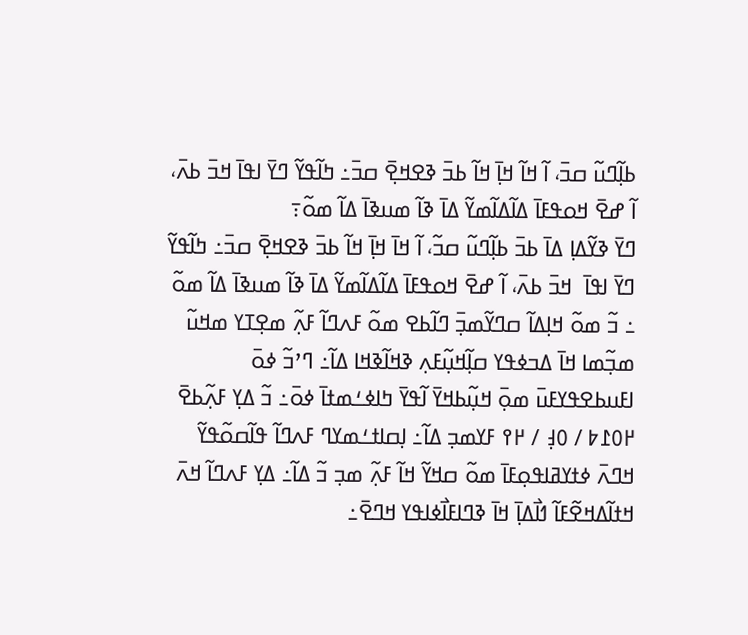ߕߊ߲߬ߣߎ߬ ߛߏ߫، ߊ߬ ߞߊ߬ ߞߊ߲߫ ߞߊ߬ ߕߏ߫ ߢߐߞߐ߲߫ ߛߏ߫߸ ߤߊ߬ߟߌ߬ ߣߌ߫ ߊߟߊ߫ ߞߏ߫ ߕߍ߫، ߊ߬ ߝߐ߫ ߞߋߟߓߊ߫ ߡߊ߬ߡߊ߬ߘߌ߬ ߡߊ߫ ߢߊ߬ ߘߎߢߊ߫ ߡߊ߬ ߘߋ߬߹
ߣߌ߫ ߢߌ߬ߡߊ߲ ߡߊ߫ ߕߏ߫ ߕߊ߲߬ߣߎ߬ ߛߏ߬، ߊ߬ ߞߊ߫ ߞߊ߲߫ ߞߊ߬ ߕߏ߫ ߢߐߞߐ߲߫ ߛߏ߫߸ ߤߊ߬ߟߌ߬ ߣߌ߫ ߊߟߊ߫  ߞߏ߫ ߕߍ߫، ߊ߬ ߝߐ߫ ߞߋߟߓߊ߫ ߡߊ߬ߡߊ߬ߘߌ߬ ߡߊ߫ ߢߊ߬ ߘߎߢߊ߫ ߡߊ߬ ߘߋ߬ ߸ ߏ߬ ߘߋ߬ ߞߊ߲ߡߊ߬ ߛߣߌ߬ߘߏ߲߫ ߣߊ߬ߕߐ ߘߋ߬ ߓߍߣߊ߬ ߓߍ߲߬ ߘߐ߲ߠߌ ߘߞߎ߬ ߘߏ߲߬ߘߊ ߞߊ߫ ߡߏߦߟߌ ߛߊ߲߬ߞߎ߲߬ߓߍ߲ ߢߞߊ߬ߢߞߊ ߡߊ߬߸ ߣߴߏ߬ ߦߋ߫ ߊߓߎߕߐߟߌߓߎ߫ ߘߋ߲߫ ߞߎ߲߬ߕߞߌ߫ ߊ߬ߟߌ߫ ߤߊߦߑߘߙߊ߫ ߦߋ߫߸ ߏ߬ ߡߌ߲ ߓߍ߲߬ߕߐ߫ ߂߀߁߈ / ߀߃߲ / ߂߉ ߓߌߘߏ߲ ߡߊ߬߸ ߊ߲ߛߊߙߑߘߌߣ ߓߍߣߊ߬ ߟߊ߬ߛߋ߬ߟߌ߬ ߞߣߍ߫ ߦߙߌߥߊߟߋ߲ߓߊ߫ ߘߋ߬ ߛߞߌ߬ ߞߊ߬ ߓߍ߲߬ ߘߏ߲ ߏ߬ ߡߊ߬߸ ߡߌ߲ ߓߍߣߊ߬ ߞߍ߫ ߞߙߊ߬ߡߞߐ߬ߓߊ߬ ߗߊ߯ߡߊ߲߫ ߞߊ߫ ߢߣߊߓߊ߯ߦߊߟߌ ߞߣߐ߫߸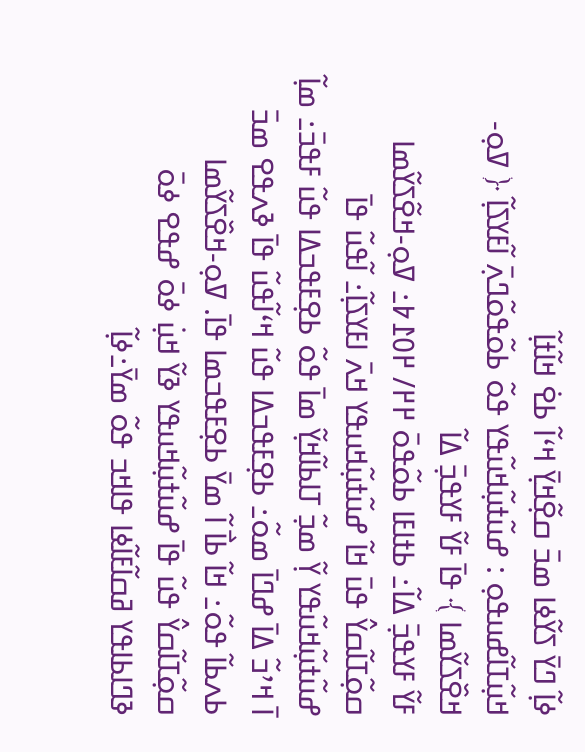ߦߊ߲߬ ߣߌ߫ ߖߌ߬ߦߊ ߘߏ߫ ߛߐ߲߬ߞߌ߲߫ ߞߵߊ߬ ߕߐ߭ ߞߊ߬ߙߊ߲߬
ߞߎ߲߬ߠߊ߬ߝߎߟߋ߲ : ߝߎ߬ߙߎ߲߬ߞߎ߬ߟߌ ߟߋ߬ ߕߋ߬ߟߋ߬ߣߍ߲߫ ߊ߬ߓߌߖߊ߲߬ ﴿ ߜߋ߲-ߞߐ߰ߖߌ߬ߘߊ ﴾ ߟߊ߫ ߓߌ߬ ߓߌߟߏ߲߫ ߡߊ߬
ߓߌ߬ ߓߌߟߏ߲߫ ߡߊ߬߸ ߕߙߊߓߊ ߕߋ߬ߟߋ߫ ߂߂/ ߂߀߁߈߸ ߜߋ߲-ߞߐ߬ߖߌ߬ߘߊ ߛߋ߲߬ߠߊ߬ߛߌ߮ ߟߎ߫ ߞߊ߬ ߝߎ߬ߙߎ߲߬ߞߎߟߌ ߞߍ߫ ߊߓߌߖߊ߲߬߸ ߊ߬ߟߎ߬ ߟߊ߫ ߝߎ߬ߙߎ߲߬ߞߎ߬ߟߌ ߌ߲߬ ߘߏ߲߬ ߠߊߕߊ߬ߞߌ߲߬ ߘߊ߫ ߟߋ߬ ߕߐ߲ߓߟߏߡߊ ߟߎ߬ ߓߟߏ߫߸ ߘߊ߲߬ ߊ߫ ߞߴߏ߬ ߡߊ߫ ߝߣߊ߫ ߘߋ߬߸ ߕߐ߲ߓߟߏߡߊ ߟߎ߬ ߞߵߊ߬ߟߎ߬ ߟߊ߫ ߢߍߟߐ ߘߏ߫ ߕߍߕߊ߬ ߟߋ߬߸ ߞߊ߬ ߕߊ߯ ߊ߬ ߘߌ߫ ߕߐ߲ߓߟߏߘߊ ߟߊ߫. ߜߋ߲-ߞߐ߰ߖߌ߬ߘߊ ߛߋ߲߬ߠߊ߬ߛߌ߮ ߟߎ߬ ߟߊ߫ ߝߎ߬ߙߎ߲߬ߞߎߟߌ ߢߌ߬ ߞߎ߲߭ ߦߋ߫ ߝߟߐ ߦߋ߫ ߢߣߊߕߊߟߌ ߥߛߊ߬ߓߊ߬ߦߊ ߟߊߞߏ ߟߋ߬ ߘߌ߫߸ߦߊ߲߬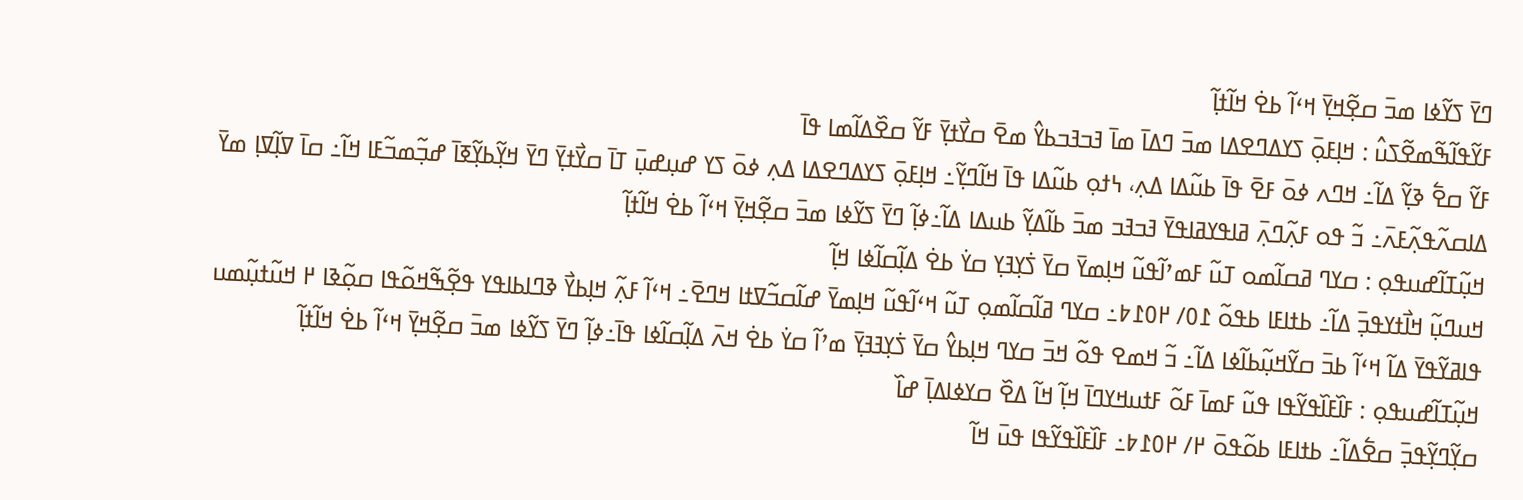ߣߌ߫ ߖߌ߬ߦߊ ߘߏ߫ ߛߐ߲߬ߞߌ߲߫ ߞߵߊ߬ ߕߐ߭ ߞߊ߬ߙߊ߲߬
ߓߌ߬ߟߊ߬ߒ߬ߘߐ߬ߖߎ߮ : ߞߊ߲ߓߋ߲߫ ߖߌߡߣߐߡߊ ߘߏ߫ ߣߡߊ߫ ߘߊ߫ ߔߏߔߏߕߌ߮ ߘߐ߫ ߛߌ߯ߙߌ߲߫ ߓߌ߬ ߛߐ߰ߡߊ߬ߘߊ ߟߊ߫
ߓߌ߬ ߛߐ߱ ߢߌ߲߬ ߡߊ߬߸ ߞߣߍ ߦߋ߫ ߓߐ߫ ߟߊ߫ ߕߎ߬ߡߊ ߡߍ߲، ߆ߙߋ߲ ߕߎ߬ߡߊ ߟߊ߫ ߞߊ߬ߣߌ߲߬߸ ߞߊ߲ߓߋ߲߫ ߖߌߡߣߐߡߊ ߡߍ߲ ߦߋ߫ ߖߌ ߝߎ߲ߝߎ߲߫ ߠߊ߫ ߛߌ߯ߙߌ߲߫ ߣߌ߫ ߞߌ߲߬ߕߌ߲߬ߧߊ߫ ߝߏ߲߬ߘߏ߬ߓߊ ߞߊ߬߸ ߛߊ߫ ߜߊ߲߬ߜߊ߲ ߘߌ߫ ߡߊߛߍ߬ߟߍ߲߬ߓߍ߫߸ ߏ߬ ߟߋ ߓߍ߲߬ߣߍ߲߫ ߥߊߟߌߥߊߟߌ߫ ߔߏߔߏ ߘߏ߫ ߕߊ߬ߡߌ߲߬ ߕߎߡߊ ߡߊ߬߸ߦߊ߲߬ ߣߌ߫ ߖߌ߬ߦߊ ߘߏ߫ ߛߐ߲߬ߞߌ߲߫ ߞߵߊ߬ ߕߐ߭ ߞߊ߬ߙߊ߲߬
ߞߎ߲߬ߠߊ߬ߝߎߟߋ߲ : ߛߌߣ ߥߛߊ߬ߘߋ ߠߎ߬ ߓߘߴߊ߬ߟߎ߬ ߞߊ߲ߘߌ߫ ߛߌ߫ ߖ߭ߌ߲ߔߌ߲ ߛߌ߭ ߕߐ߭ ߡߊ߲߬ߛߊ߬ߦߊ ߞߊ߲߬
ߞߎߣߎ߲߬ ߞߊ߯ߙߌߟߏ߲߫ ߡߊ߬߸ ߕߙߊߓߊ ߕߟߋ߬ ߁߀/ ߂߀߁߈߸ ߛߌߣ ߥߊ߬ߛߊ߬ߘߋ߲ ߠߎ߬ ߞߵߊ߬ߟߎ߬ ߞߊ߲ߘߌ߫ ߝߊ߬ߛߏ߬ߜߙߊ ߞߣߐ߫߸ ߞߵߊ߬ ߓߍ߲߬ ߞߊ߲ߕߌ߯ ߢߣߊߕߊߟߌ ߟߐ߲߬ߒ߬ߞߋ߬ߟߊ ߛߋ߲߬ߢߊ ߂ ߞߎ߬ߙߎ߲߬ߘߎ ߟߊߥߌ߬ߟߌ߫ ߡߊ߬ ߞߵߊ߬ ߕߏ߫ ߛߌ߬ߞߎ߲߬ߕߊ߬ߦߊ ߡߊ߬߸ ߏ߬ ߞߘߐ ߟߋ߬ ߞߏ߫ ߛߌߣ ߞߊ߲ߕߌ߮ ߛߌ߫ ߖ߭ߌ߲ߔߔߌ߲߫ ߘߴߊ߬ ߛߌ߭ ߕߐ߭ ߞߍ߫ ߡߊ߲߬ߛߊ߬ߦߊ ߟߊ߫߸ߦߊ߲߬ ߣߌ߫ ߖߌ߬ߦߊ ߘߏ߫ ߛߐ߲߬ߞߌ߲߫ ߞߵߊ߬ ߕߐ߭ ߞߊ߬ߙߊ߲߬
ߞߎ߲߬ߠߊ߬ߝߎߟߋ߲ : ߓߊ߰ߓߊ߰ߟߌ߬ߟߊ ߟߎ߬ ߓߘߊ߫ ߓߋ߬ ߓߙߎߞߌߣߊ߫ ߞߊ߲߬ ߞߊ߬ ߡߐ߰ ߛߌߦߊߡߊ߲߫ ߝߊ߰
ߛߌ߲߬ߣߌ߲߬ߟߏ߲߫ ߛߐ߱ߡߊ߬߸ ߕߙߊߓߊ ߕߋ߬ߟߋ߫ ߂/ ߂߀߁߈߸ ߓߊ߰ߓߊ߰ߟߌ߬ߟߊ ߟߎ߫ ߞߊ߬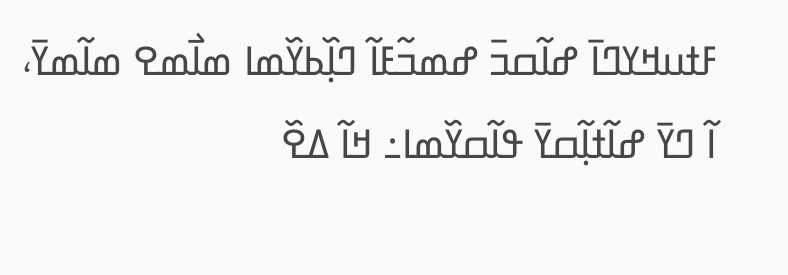ߓߙߎߞߌߣߊ߫ ߝߊ߬ߛߏ߫ ߝߘߏ߬ߓߊ߬ ߣߊ߲߰ߕߌ߰ߘߊ ߘߊ߯ߘߐ ߘߊ߬ߘߌ߫، ߊ߬ ߣߌ߫ ߝߊ߬ߙߊ߲߬ߛߌ߫ ߟߊ߬ߛߌ߰ߘߊ߸ ߞߊ߬ ߡߐ߰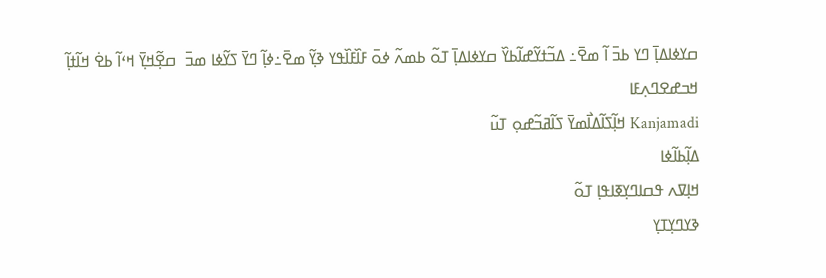ߛߌߦߊߡߊ߲߫ ߣߌ ߕߏ߫ ߊ߬ ߘߐ߫߸ ߡߏ߬ߙߌ߬ߝߊ߬ߕߌ߰ ߛߌߦߊߡߊ߲߫ ߠߋ߬ ߕߘߍ߬ ߦߋ߫ ߓߊ߰ߓߊ߰ߟߌ ߢߌ߲߬ ߘߐ߫߸ߦߊ߲߬ ߣߌ߫ ߖߌ߬ߦߊ ߘߏ߫  ߛߐ߲߬ߞߌ߲߫ ߞߵߊ߬ ߕߐ߭ ߞߊ߬ߙߊ߲߬
ߞߏߝߐߣߍ߲ߓߊ
Kanjamadi ߞߊ߲߬ߖߊ߬ߡߊ߯ߘߌ߫ ߖߊ߬ߥߏ߬ߝߋ߲ ߠߎ߬
ߡߊ߲߬ߕߊ߬ߦߊ
ߞߊ߲ߜߍ ߟߛߊߣߌ߲ߧߊߟߊ߲ ߠߋ߬
ߢߌߣߌ߲ߠߌ߲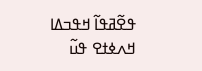ߟߐ߬ߥߟߊ߬ ߞߟߏߡߊ
ߞߍߦߙߐ ߟߎ߬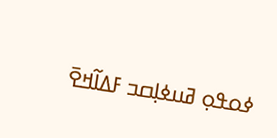ߦߋߟߋ߲ ߥߎߦߊ߲ߛߏ ߓߡߊ߬ߞߐ߫